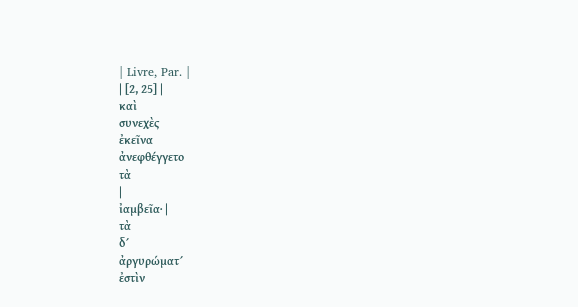| Livre, Par. |
| [2, 25] |
καὶ
συνεχὲς
ἐκεῖνα
ἀνεφθέγγετο
τὰ
|
ἰαμβεῖα· |
τὰ
δ´
ἀργυρώματ´
ἐστὶν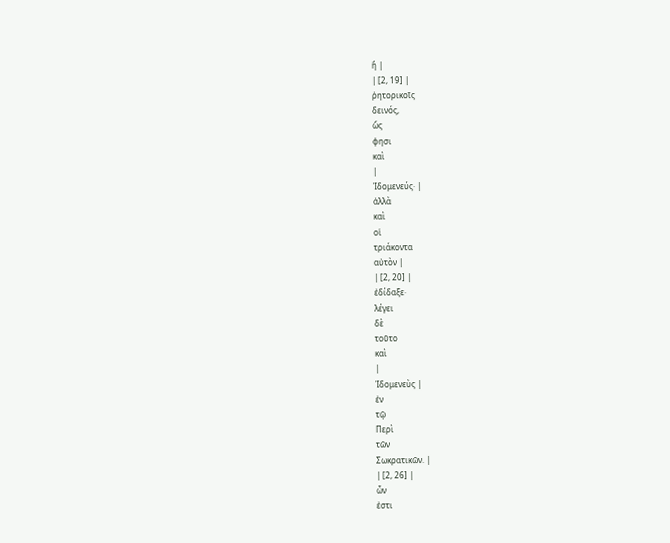ἥ |
| [2, 19] |
ῥητορικοῖς
δεινός,
ὥς
φησι
καὶ
|
Ἰδομενεύς· |
ἀλλὰ
καὶ
οἱ
τριάκοντα
αὐτὸν |
| [2, 20] |
ἐδίδαξε·
λέγει
δὲ
τοῦτο
καὶ
|
Ἰδομενεὺς |
ἐν
τῷ
Περὶ
τῶν
Σωκρατικῶν. |
| [2, 26] |
ὧν
ἐστι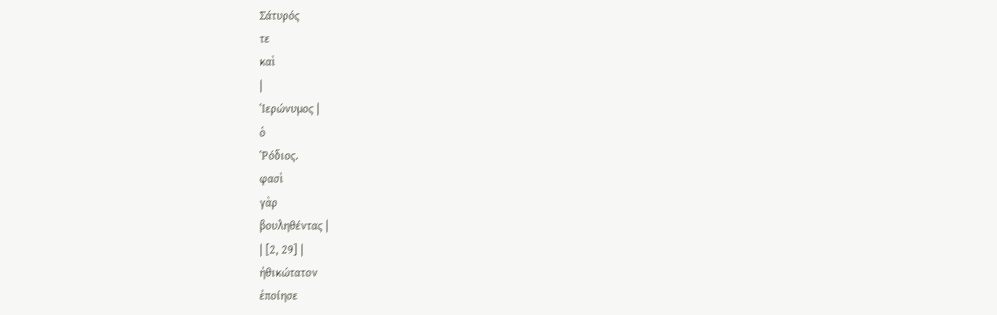Σάτυρός
τε
καὶ
|
Ἱερώνυμος |
ὁ
Ῥόδιος.
φασὶ
γὰρ
βουληθέντας |
| [2, 29] |
ἠθικώτατον
ἐποίησε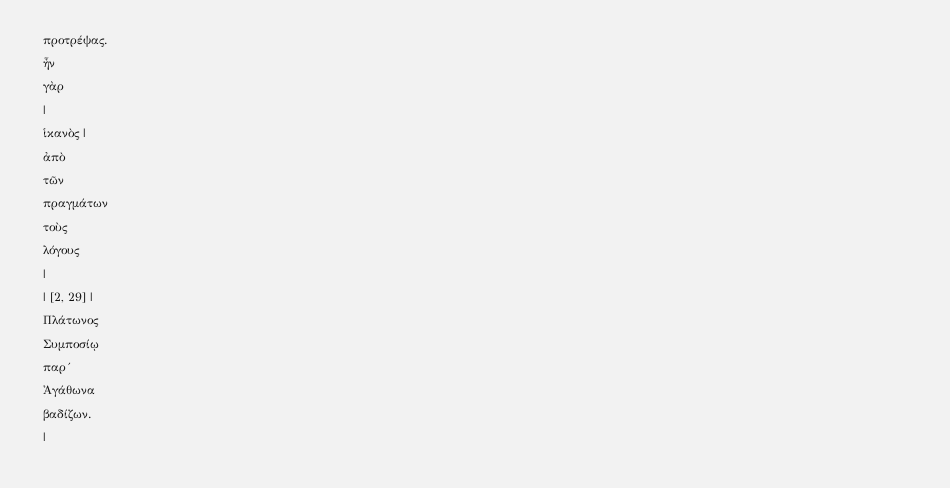προτρέψας.
ἦν
γὰρ
|
ἱκανὸς |
ἀπὸ
τῶν
πραγμάτων
τοὺς
λόγους
|
| [2, 29] |
Πλάτωνος
Συμποσίῳ
παρ´
Ἀγάθωνα
βαδίζων.
|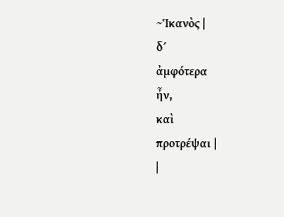~Ἱκανὸς |
δ´
ἀμφότερα
ἦν,
καὶ
προτρέψαι |
|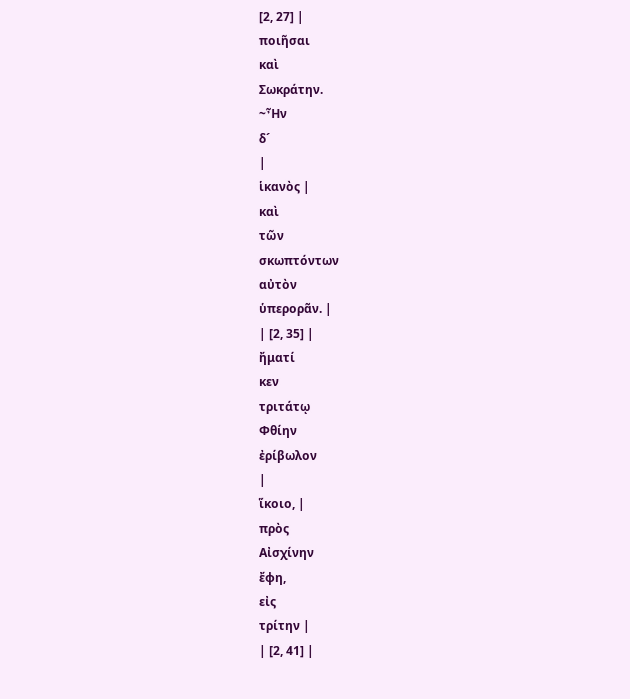[2, 27] |
ποιῆσαι
καὶ
Σωκράτην.
~Ἦν
δ´
|
ἱκανὸς |
καὶ
τῶν
σκωπτόντων
αὐτὸν
ὑπερορᾶν. |
| [2, 35] |
ἤματί
κεν
τριτάτῳ
Φθίην
ἐρίβωλον
|
ἵκοιο, |
πρὸς
Αἰσχίνην
ἔφη,
εἰς
τρίτην |
| [2, 41] |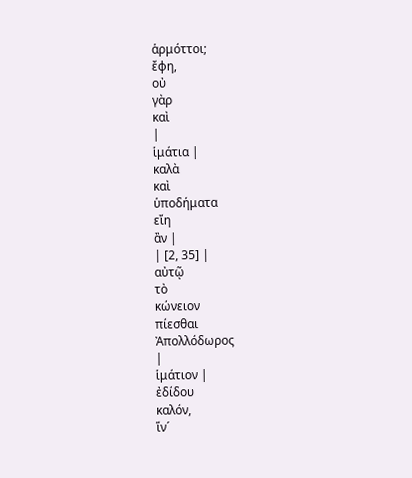ἁρμόττοι;
ἔφη,
οὐ
γὰρ
καὶ
|
ἱμάτια |
καλὰ
καὶ
ὑποδήματα
εἴη
ἂν |
| [2, 35] |
αὐτῷ
τὸ
κώνειον
πίεσθαι
Ἀπολλόδωρος
|
ἱμάτιον |
ἐδίδου
καλόν,
ἵν´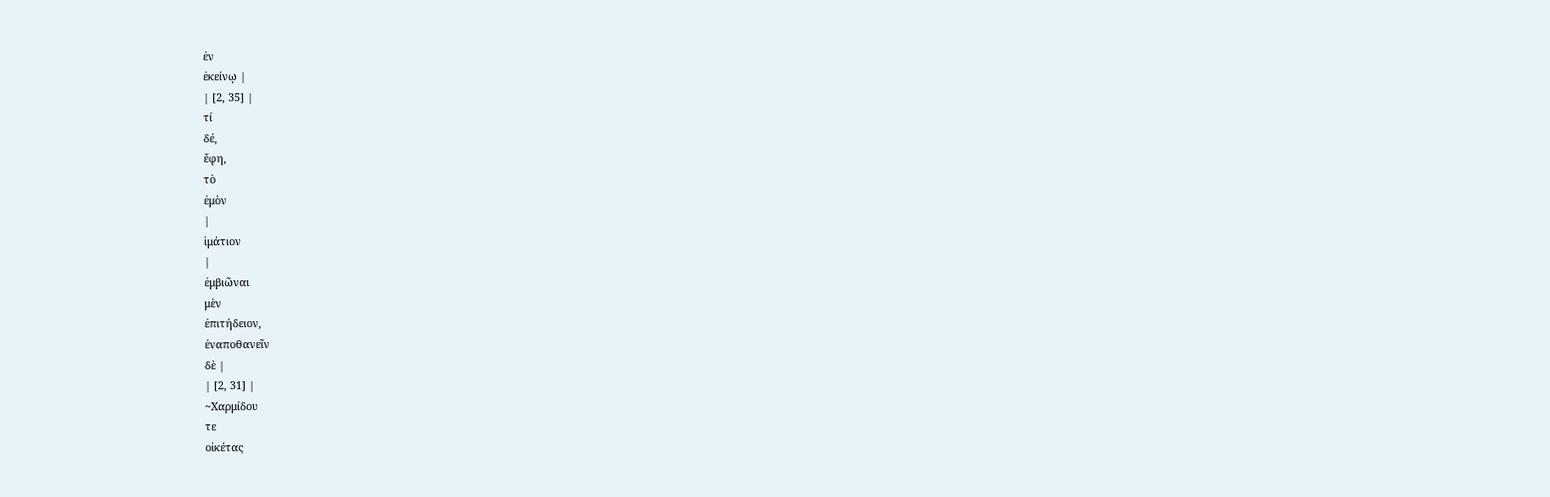ἐν
ἐκείνῳ |
| [2, 35] |
τί
δέ,
ἔφη,
τὸ
ἐμὸν
|
ἱμάτιον
|
ἐμβιῶναι
μὲν
ἐπιτήδειον,
ἐναποθανεῖν
δὲ |
| [2, 31] |
~Χαρμίδου
τε
οἰκέτας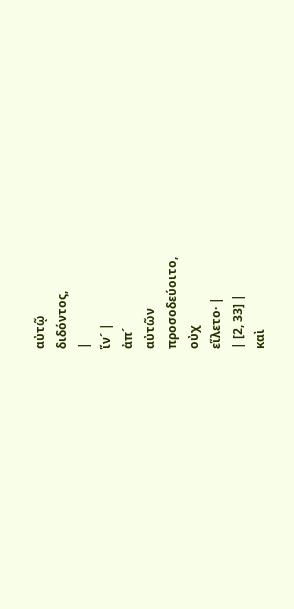αὐτῷ
διδόντος,
|
ἵν´ |
ἀπ´
αὐτῶν
προσοδεύοιτο,
οὐχ
εἵλετο· |
| [2, 33] |
καὶ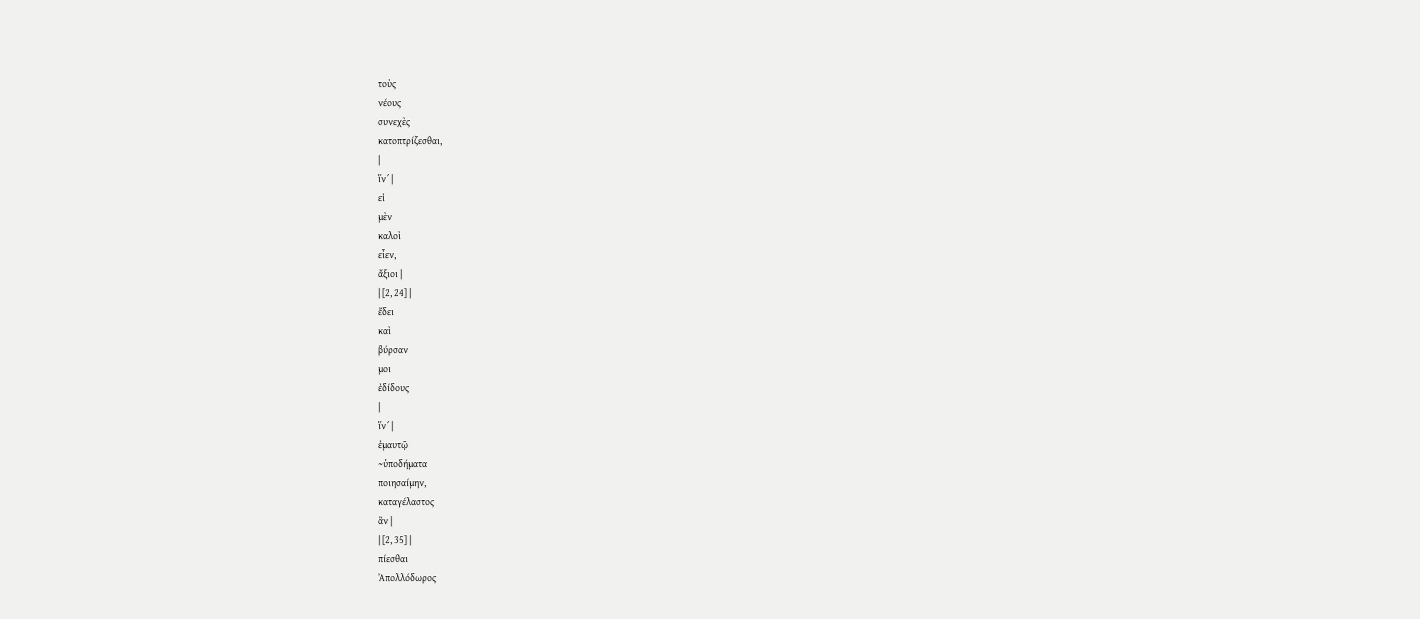τοὺς
νέους
συνεχὲς
κατοπτρίζεσθαι,
|
ἵν´ |
εἰ
μὲν
καλοὶ
εἶεν,
ἄξιοι |
| [2, 24] |
ἔδει
καὶ
βύρσαν
μοι
ἐδίδους
|
ἵν´ |
ἐμαυτῷ
~ὑποδήματα
ποιησαίμην,
καταγέλαστος
ἂν |
| [2, 35] |
πίεσθαι
Ἀπολλόδωρος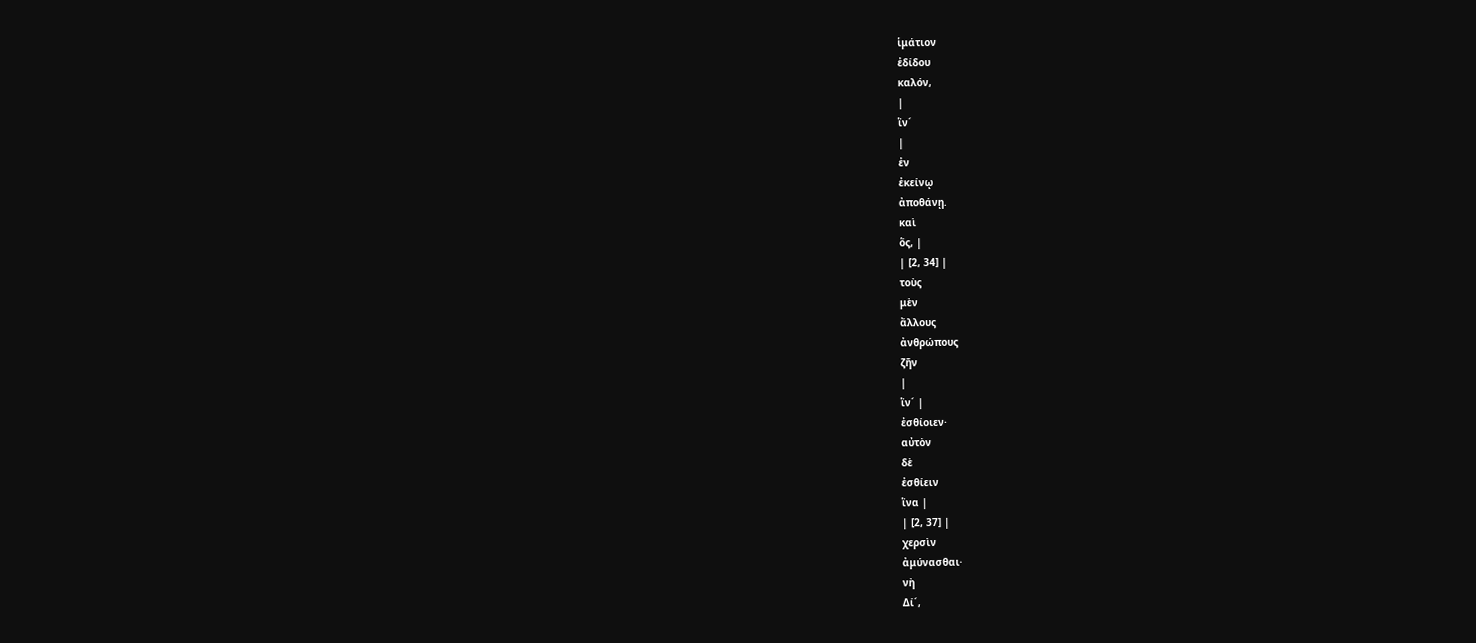ἱμάτιον
ἐδίδου
καλόν,
|
ἵν´
|
ἐν
ἐκείνῳ
ἀποθάνῃ.
καὶ
ὅς, |
| [2, 34] |
τοὺς
μὲν
ἄλλους
ἀνθρώπους
ζῆν
|
ἵν´ |
ἐσθίοιεν·
αὐτὸν
δὲ
ἐσθίειν
ἵνα |
| [2, 37] |
χερσὶν
ἀμύνασθαι·
νὴ
Δί´,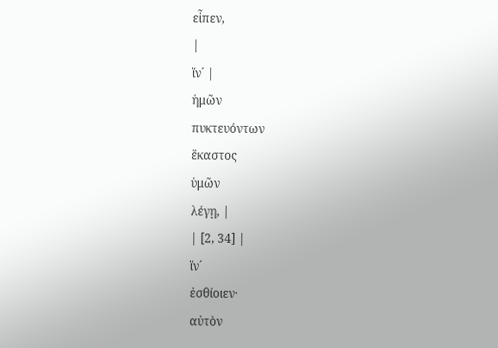εἶπεν,
|
ἵν´ |
ἡμῶν
πυκτευόντων
ἕκαστος
ὑμῶν
λέγῃ, |
| [2, 34] |
ἵν´
ἐσθίοιεν·
αὐτὸν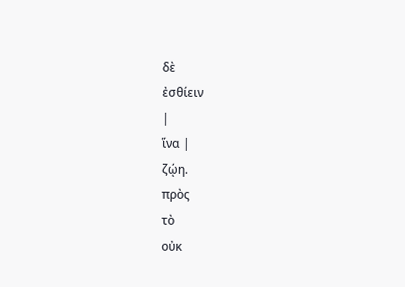δὲ
ἐσθίειν
|
ἵνα |
ζῴη.
πρὸς
τὸ
οὐκ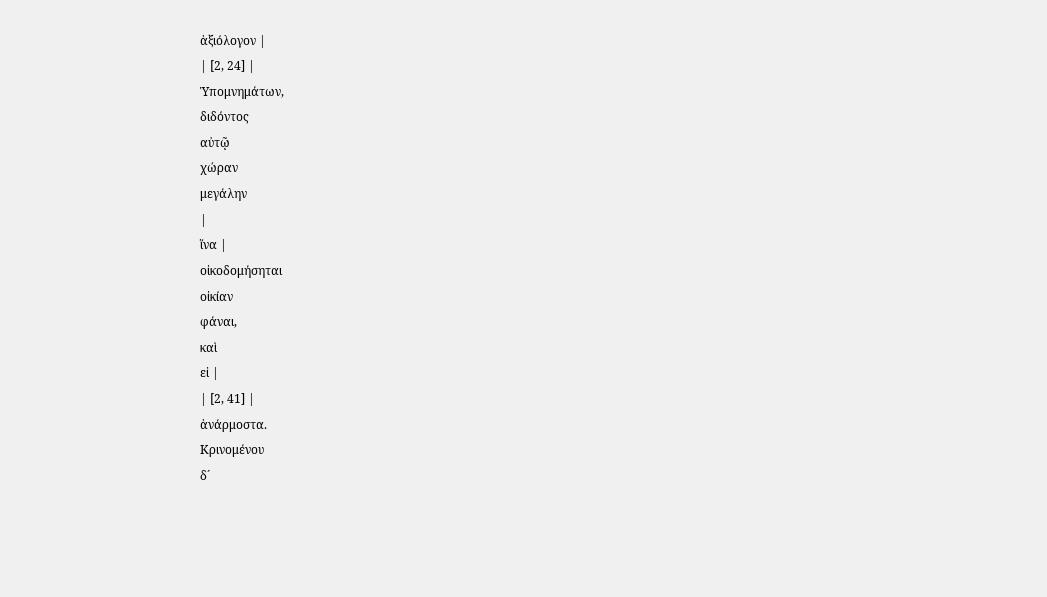ἀξιόλογον |
| [2, 24] |
Ὑπομνημάτων,
διδόντος
αὐτῷ
χώραν
μεγάλην
|
ἵνα |
οἰκοδομήσηται
οἰκίαν
φάναι,
καὶ
εἰ |
| [2, 41] |
ἀνάρμοστα.
Κρινομένου
δ´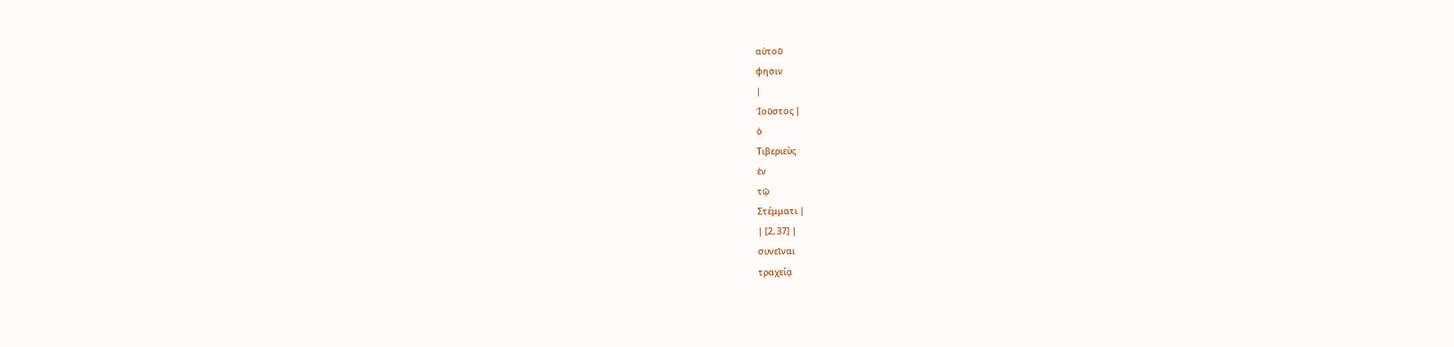αὐτοῦ
φησιν
|
Ἰοῦστος |
ὁ
Τιβεριεὺς
ἐν
τῷ
Στέμματι |
| [2, 37] |
συνεῖναι
τραχείᾳ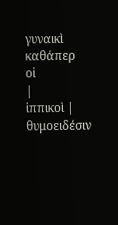γυναικὶ
καθάπερ
οἱ
|
ἱππικοὶ |
θυμοειδέσιν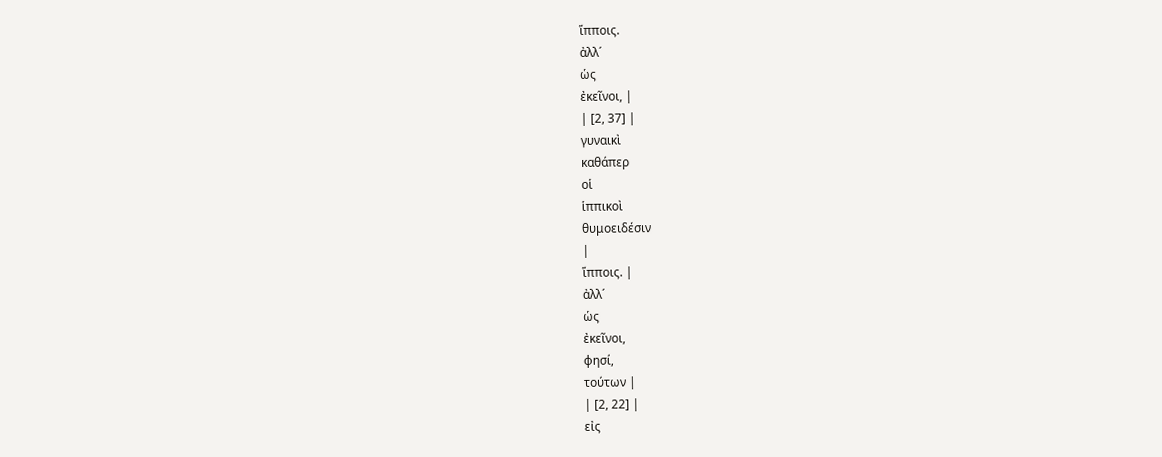ἵπποις.
ἀλλ´
ὡς
ἐκεῖνοι, |
| [2, 37] |
γυναικὶ
καθάπερ
οἱ
ἱππικοὶ
θυμοειδέσιν
|
ἵπποις. |
ἀλλ´
ὡς
ἐκεῖνοι,
φησί,
τούτων |
| [2, 22] |
εἰς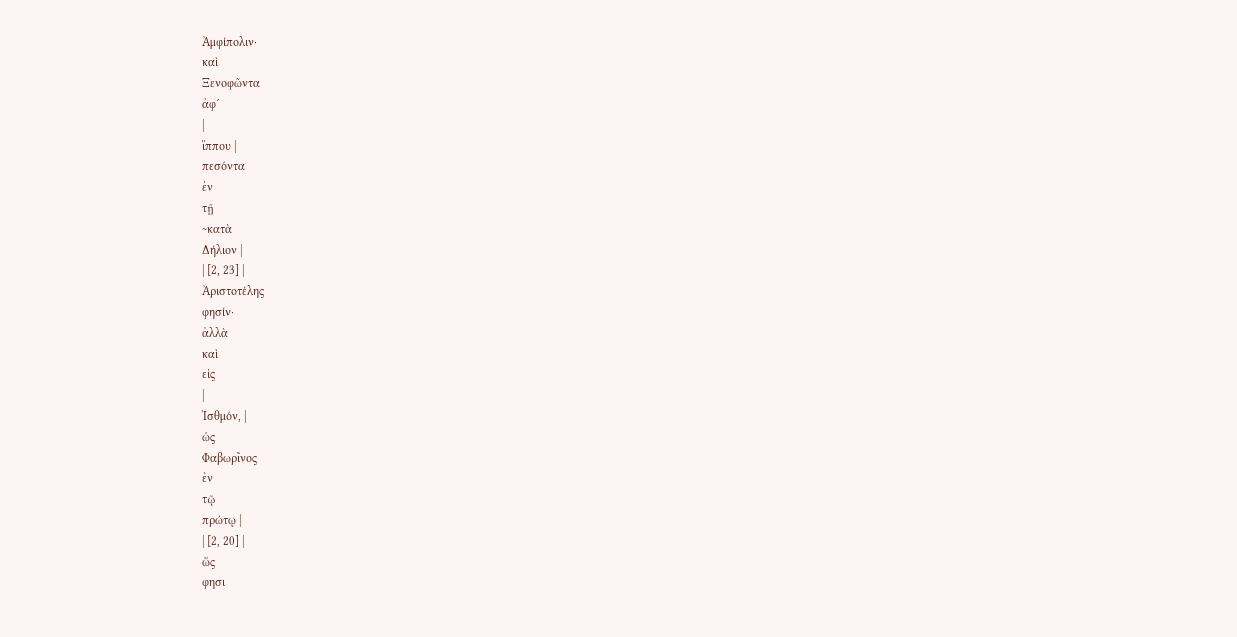Ἀμφίπολιν·
καὶ
Ξενοφῶντα
ἀφ´
|
ἵππου |
πεσόντα
ἐν
τῇ
~κατὰ
Δήλιον |
| [2, 23] |
Ἀριστοτέλης
φησίν·
ἀλλὰ
καὶ
εἰς
|
Ἰσθμόν, |
ὡς
Φαβωρῖνος
ἐν
τῷ
πρώτῳ |
| [2, 20] |
ὥς
φησι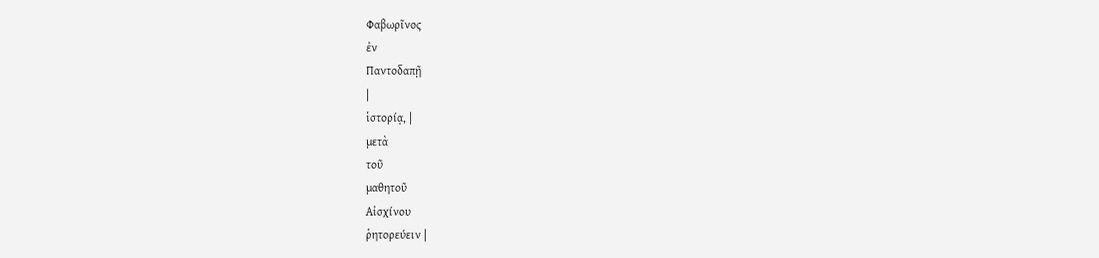Φαβωρῖνος
ἐν
Παντοδαπῇ
|
ἱστορίᾳ, |
μετὰ
τοῦ
μαθητοῦ
Αἰσχίνου
ῥητορεύειν |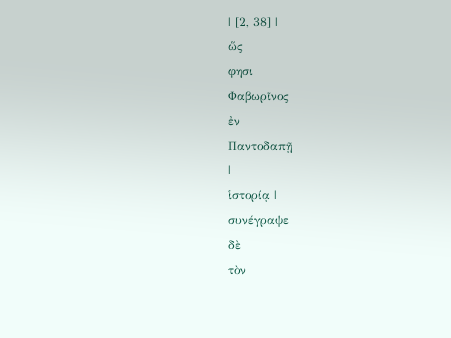| [2, 38] |
ὥς
φησι
Φαβωρῖνος
ἐν
Παντοδαπῇ
|
ἱστορίᾳ |
συνέγραψε
δὲ
τὸν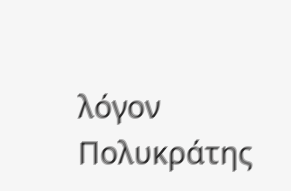λόγον
Πολυκράτης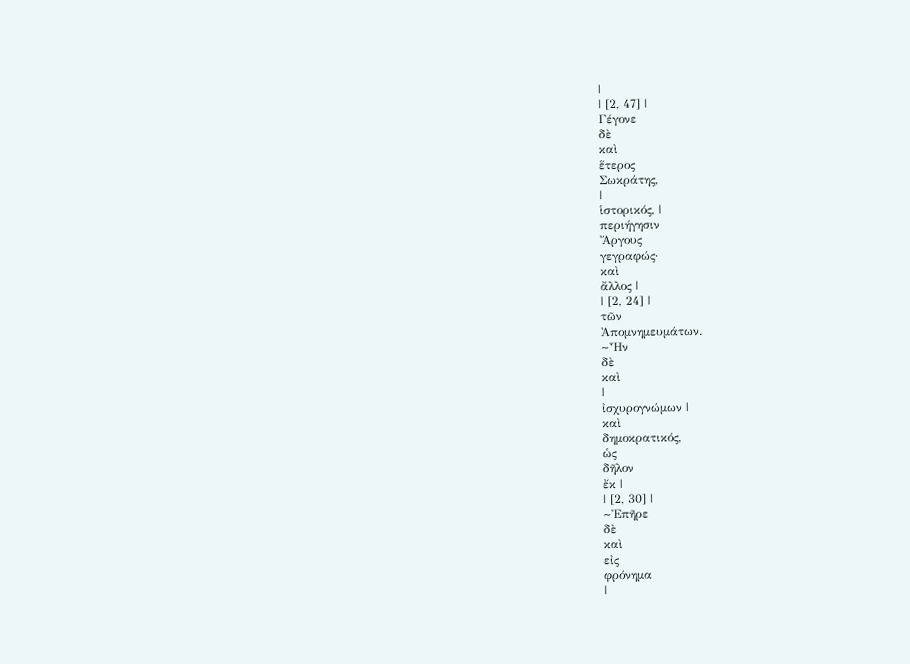|
| [2, 47] |
Γέγονε
δὲ
καὶ
ἕτερος
Σωκράτης,
|
ἱστορικός, |
περιήγησιν
Ἄργους
γεγραφώς·
καὶ
ἄλλος |
| [2, 24] |
τῶν
Ἀπομνημευμάτων.
~Ἦν
δὲ
καὶ
|
ἰσχυρογνώμων |
καὶ
δημοκρατικός,
ὡς
δῆλον
ἔκ |
| [2, 30] |
~Ἐπῆρε
δὲ
καὶ
εἰς
φρόνημα
|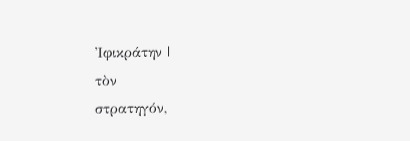Ἰφικράτην |
τὸν
στρατηγόν,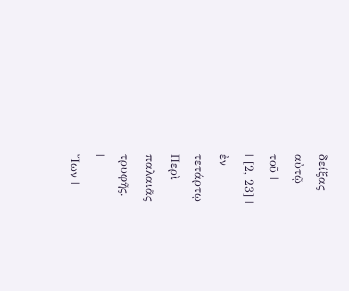δείξας
αὐτῷ
τοῦ |
| [2, 23] |
ἐν
τετάρτῳ
Περὶ
παλαιᾶς
τρυφῆς.
|
Ἴων |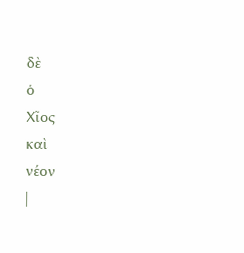δὲ
ὁ
Χῖος
καὶ
νέον
|